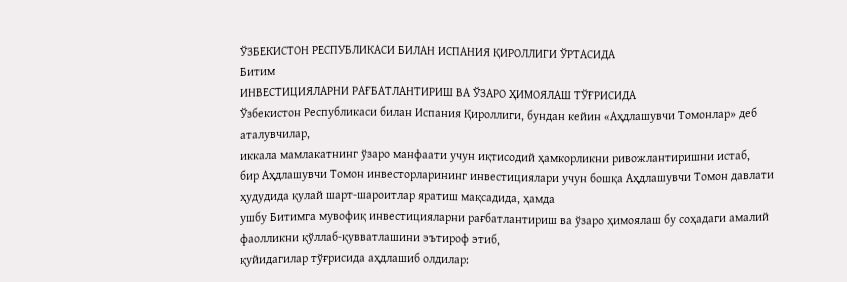ЎЗБЕКИСТОН РЕСПУБЛИКАСИ БИЛАН ИСПАНИЯ ҚИРОЛЛИГИ ЎРТАСИДА
Битим
ИНВЕСТИЦИЯЛАРНИ РАҒБАТЛАНТИРИШ ВА ЎЗАРО ҲИМОЯЛАШ ТЎҒРИСИДА
Ўзбекистон Республикаси билан Испания Қироллиги, бундан кейин «Аҳдлашувчи Томонлар» деб аталувчилар,
иккала мамлакатнинг ўзаро манфаати учун иқтисодий ҳамкорликни ривожлантиришни истаб,
бир Аҳдлашувчи Томон инвесторларининг инвестициялари учун бошқа Аҳдлашувчи Томон давлати ҳудудида қулай шарт-шароитлар яратиш мақсадида, ҳамда
ушбу Битимга мувофиқ инвестицияларни рағбатлантириш ва ўзаро ҳимоялаш бу соҳадаги амалий фаолликни қўллаб-қувватлашини эътироф этиб,
қуйидагилар тўғрисида аҳдлашиб олдилар: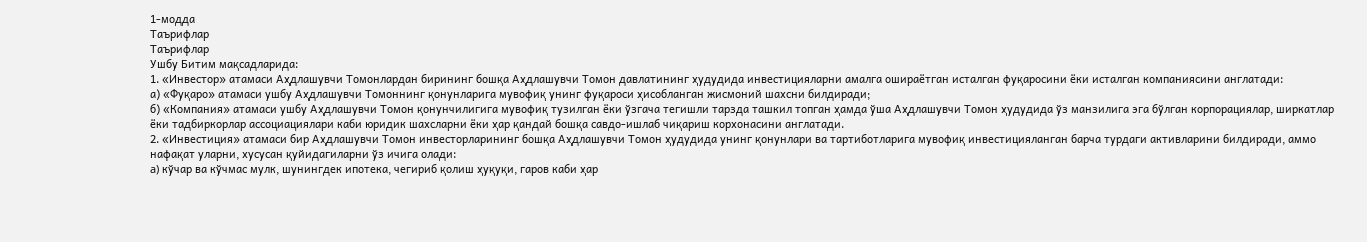1-модда
Таърифлар
Таърифлар
Ушбу Битим мақсадларида:
1. «Инвестор» атамаси Аҳдлашувчи Томонлардан бирининг бошқа Аҳдлашувчи Томон давлатининг ҳудудида инвестицияларни амалга ошираётган исталган фуқаросини ёки исталган компаниясини англатади:
а) «Фуқаро» атамаси ушбу Аҳдлашувчи Томоннинг қонунларига мувофиқ унинг фуқароси ҳисобланган жисмоний шахсни билдиради;
б) «Компания» атамаси ушбу Аҳдлашувчи Томон қонунчилигига мувофиқ тузилган ёки ўзгача тегишли тарзда ташкил топган ҳамда ўша Аҳдлашувчи Томон ҳудудида ўз манзилига эга бўлган корпорациялар, ширкатлар ёки тадбиркорлар ассоциациялари каби юридик шахсларни ёки ҳар қандай бошқа савдо-ишлаб чиқариш корхонасини англатади.
2. «Инвестиция» атамаси бир Аҳдлашувчи Томон инвесторларининг бошқа Аҳдлашувчи Томон ҳудудида унинг қонунлари ва тартиботларига мувофиқ инвестицияланган барча турдаги активларини билдиради, аммо нафақат уларни, хусусан қуйидагиларни ўз ичига олади:
a) кўчар ва кўчмас мулк, шунингдек ипотека, чегириб қолиш ҳуқуқи, гаров каби ҳар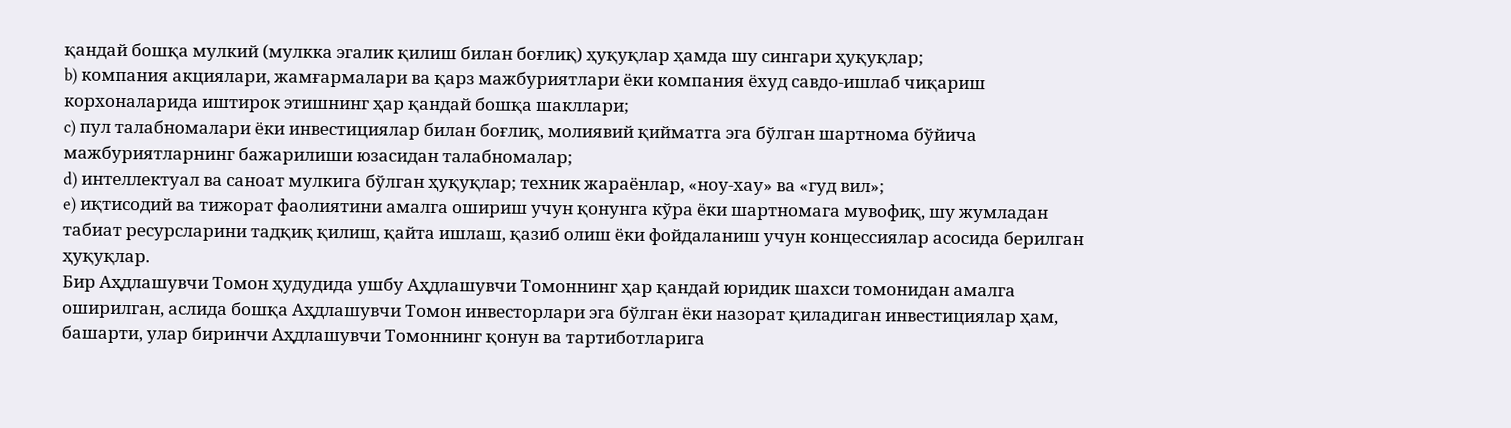қандай бошқа мулкий (мулкка эгалик қилиш билан боғлиқ) ҳуқуқлар ҳамда шу сингари ҳуқуқлар;
b) компания акциялари, жамғармалари ва қарз мажбуриятлари ёки компания ёхуд савдо-ишлаб чиқариш корхоналарида иштирок этишнинг ҳар қандай бошқа шакллари;
c) пул талабномалари ёки инвестициялар билан боғлиқ, молиявий қийматга эга бўлган шартнома бўйича мажбуриятларнинг бажарилиши юзасидан талабномалар;
d) интеллектуал ва саноат мулкига бўлган ҳуқуқлар; техник жараёнлар, «ноу-хау» ва «гуд вил»;
e) иқтисодий ва тижорат фаолиятини амалга ошириш учун қонунга кўра ёки шартномага мувофиқ, шу жумладан табиат ресурсларини тадқиқ қилиш, қайта ишлаш, қазиб олиш ёки фойдаланиш учун концессиялар асосида берилган ҳуқуқлар.
Бир Аҳдлашувчи Томон ҳудудида ушбу Аҳдлашувчи Томоннинг ҳар қандай юридик шахси томонидан амалга оширилган, аслида бошқа Аҳдлашувчи Томон инвесторлари эга бўлган ёки назорат қиладиган инвестициялар ҳам, башарти, улар биринчи Аҳдлашувчи Томоннинг қонун ва тартиботларига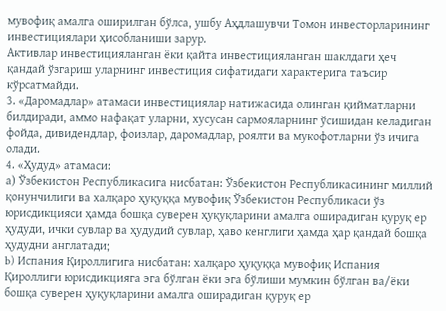мувофиқ амалга оширилган бўлса, ушбу Аҳдлашувчи Томон инвесторларининг инвестициялари ҳисобланиши зарур.
Активлар инвестицияланган ёки қайта инвестицияланган шаклдаги ҳеч қандай ўзгариш уларнинг инвестиция сифатидаги характерига таъсир кўрсатмайди.
3. «Даромадлар» атамаси инвестициялар натижасида олинган қийматларни билдиради, аммо нафақат уларни, хусусан сармояларнинг ўсишидан келадиган фойда, дивидендлар, фоизлар, даромадлар, роялти ва мукофотларни ўз ичига олади.
4. «Ҳудуд» атамаси:
а) Ўзбекистон Республикасига нисбатан: Ўзбекистон Республикасининг миллий қонунчилиги ва халқаро ҳуқуққа мувофиқ Ўзбекистон Республикаси ўз юрисдикцияси ҳамда бошқа суверен ҳуқуқларини амалга оширадиган қуруқ ер ҳудуди, ички сувлар ва ҳудудий сувлар, ҳаво кенглиги ҳамда ҳар қандай бошқа ҳудудни англатади;
b) Испания Қироллигига нисбатан: халқаро ҳуқуққа мувофиқ Испания Қироллиги юрисдикцияга эга бўлган ёки эга бўлиши мумкин бўлган ва/ёки бошқа суверен ҳуқуқларини амалга оширадиган қуруқ ер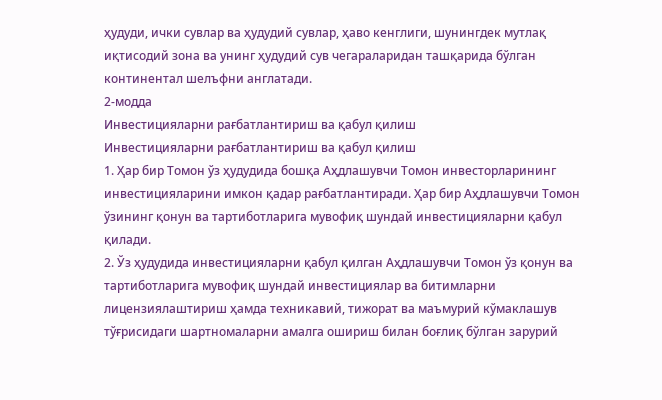ҳудуди, ички сувлар ва ҳудудий сувлар, ҳаво кенглиги, шунингдек мутлақ иқтисодий зона ва унинг ҳудудий сув чегараларидан ташқарида бўлган континентал шелъфни англатади.
2-модда
Инвестицияларни рағбатлантириш ва қабул қилиш
Инвестицияларни рағбатлантириш ва қабул қилиш
1. Ҳар бир Томон ўз ҳудудида бошқа Аҳдлашувчи Томон инвесторларининг инвестицияларини имкон қадар рағбатлантиради. Ҳар бир Аҳдлашувчи Томон ўзининг қонун ва тартиботларига мувофиқ шундай инвестицияларни қабул қилади.
2. Ўз ҳудудида инвестицияларни қабул қилган Аҳдлашувчи Томон ўз қонун ва тартиботларига мувофиқ шундай инвестициялар ва битимларни лицензиялаштириш ҳамда техникавий, тижорат ва маъмурий кўмаклашув тўғрисидаги шартномаларни амалга ошириш билан боғлиқ бўлган зарурий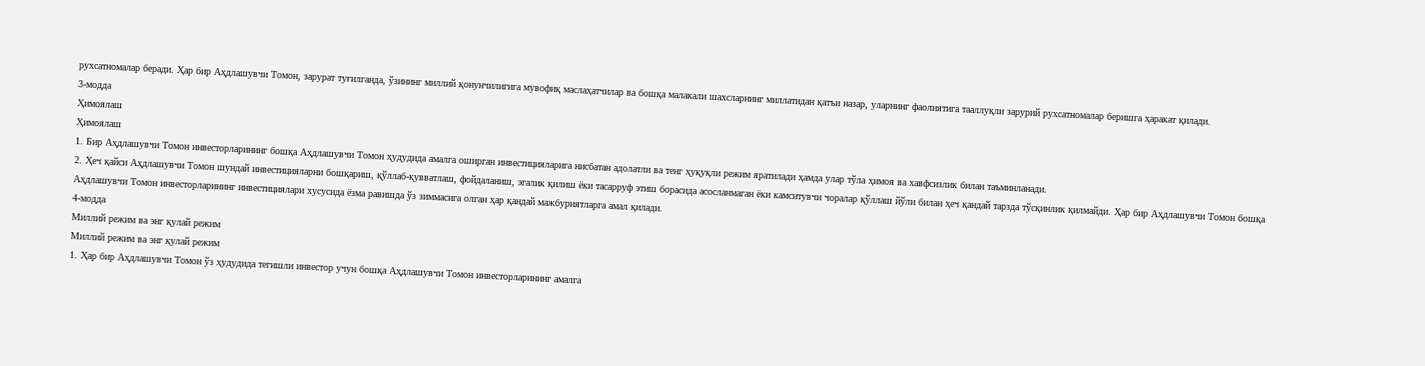рухсатномалар беради. Ҳар бир Аҳдлашувчи Томон, зарурат туғилганда, ўзининг миллий қонунчилигига мувофиқ маслаҳатчилар ва бошқа малакали шахсларнинг миллатидан қатъи назар, уларнинг фаолиятига тааллуқли зарурий рухсатномалар беришга ҳаракат қилади.
3-модда
Ҳимоялаш
Ҳимоялаш
1. Бир Аҳдлашувчи Томон инвесторларининг бошқа Аҳдлашувчи Томон ҳудудида амалга оширган инвестицияларига нисбатан адолатли ва тенг ҳуқуқли режим яратилади ҳамда улар тўла ҳимоя ва хавфсизлик билан таъминланади.
2. Ҳеч қайси Аҳдлашувчи Томон шундай инвестицияларни бошқариш, қўллаб-қувватлаш, фойдаланиш, эгалик қилиш ёки тасарруф этиш борасида асосланмаган ёки камситувчи чоралар қўллаш йўли билан ҳеч қандай тарзда тўсқинлик қилмайди. Ҳар бир Аҳдлашувчи Томон бошқа Аҳдлашувчи Томон инвесторларининг инвестициялари хусусида ёзма равишда ўз зиммасига олган ҳар қандай мажбуриятларга амал қилади.
4-модда
Миллий режим ва энг қулай режим
Миллий режим ва энг қулай режим
1. Ҳар бир Аҳдлашувчи Томон ўз ҳудудида тегишли инвестор учун бошқа Аҳдлашувчи Томон инвесторларининг амалга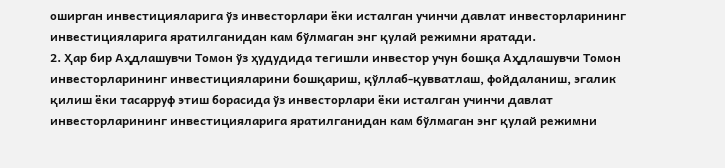оширган инвестицияларига ўз инвесторлари ёки исталган учинчи давлат инвесторларининг инвестицияларига яратилганидан кам бўлмаган энг қулай режимни яратади.
2. Ҳар бир Аҳдлашувчи Томон ўз ҳудудида тегишли инвестор учун бошқа Аҳдлашувчи Томон инвесторларининг инвестицияларини бошқариш, қўллаб-қувватлаш, фойдаланиш, эгалик қилиш ёки тасарруф этиш борасида ўз инвесторлари ёки исталган учинчи давлат инвесторларининг инвестицияларига яратилганидан кам бўлмаган энг қулай режимни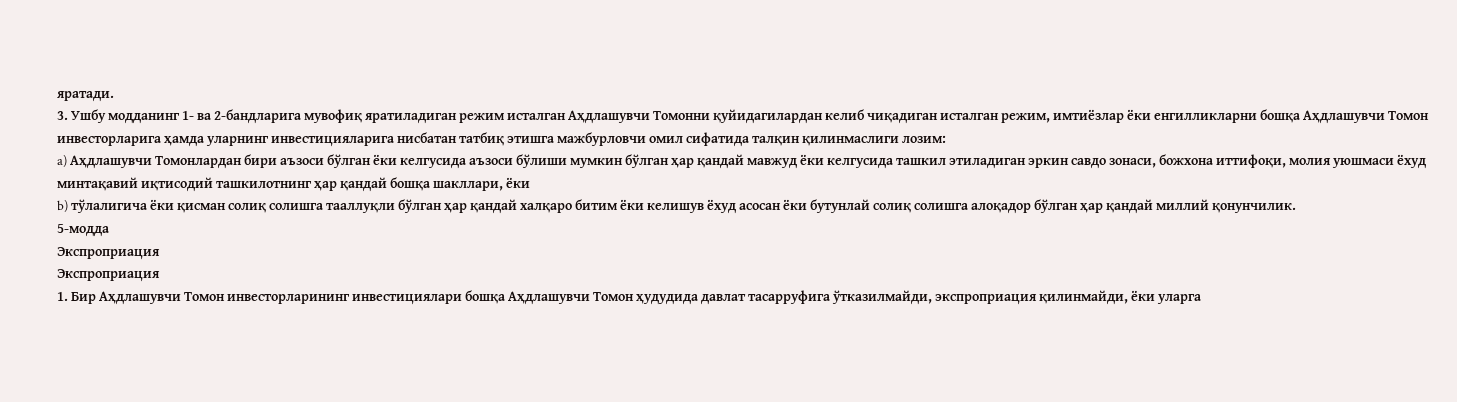яратади.
3. Ушбу модданинг 1- ва 2-бандларига мувофиқ яратиладиган режим исталган Аҳдлашувчи Томонни қуйидагилардан келиб чиқадиган исталган режим, имтиёзлар ёки енгилликларни бошқа Аҳдлашувчи Томон инвесторларига ҳамда уларнинг инвестицияларига нисбатан татбиқ этишга мажбурловчи омил сифатида талқин қилинмаслиги лозим:
a) Аҳдлашувчи Томонлардан бири аъзоси бўлган ёки келгусида аъзоси бўлиши мумкин бўлган ҳар қандай мавжуд ёки келгусида ташкил этиладиган эркин савдо зонаси, божхона иттифоқи, молия уюшмаси ёхуд минтақавий иқтисодий ташкилотнинг ҳар қандай бошқа шакллари, ёки
b) тўлалигича ёки қисман солиқ солишга тааллуқли бўлган ҳар қандай халқаро битим ёки келишув ёхуд асосан ёки бутунлай солиқ солишга алоқадор бўлган ҳар қандай миллий қонунчилик.
5-модда
Экспроприация
Экспроприация
1. Бир Аҳдлашувчи Томон инвесторларининг инвестициялари бошқа Аҳдлашувчи Томон ҳудудида давлат тасарруфига ўтказилмайди, экспроприация қилинмайди, ёки уларга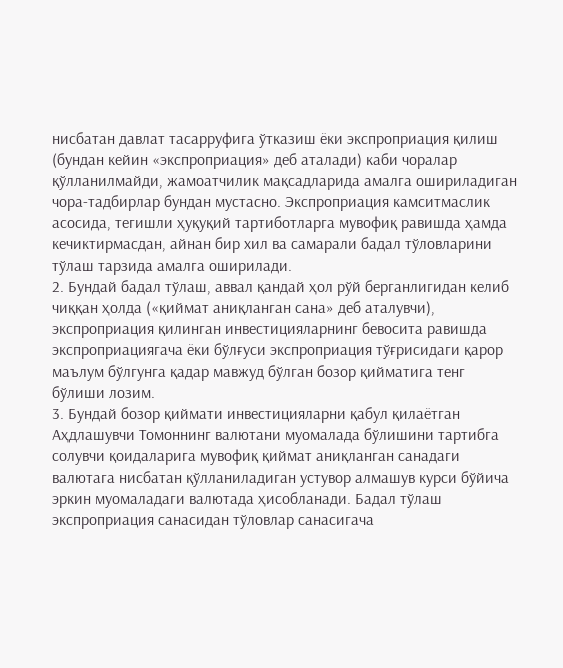нисбатан давлат тасарруфига ўтказиш ёки экспроприация қилиш (бундан кейин «экспроприация» деб аталади) каби чоралар қўлланилмайди, жамоатчилик мақсадларида амалга ошириладиган чора-тадбирлар бундан мустасно. Экспроприация камситмаслик асосида, тегишли ҳуқуқий тартиботларга мувофиқ равишда ҳамда кечиктирмасдан, айнан бир хил ва самарали бадал тўловларини тўлаш тарзида амалга оширилади.
2. Бундай бадал тўлаш, аввал қандай ҳол рўй берганлигидан келиб чиққан ҳолда («қиймат аниқланган сана» деб аталувчи), экспроприация қилинган инвестицияларнинг бевосита равишда экспроприациягача ёки бўлғуси экспроприация тўғрисидаги қарор маълум бўлгунга қадар мавжуд бўлган бозор қийматига тенг бўлиши лозим.
3. Бундай бозор қиймати инвестицияларни қабул қилаётган Аҳдлашувчи Томоннинг валютани муомалада бўлишини тартибга солувчи қоидаларига мувофиқ қиймат аниқланган санадаги валютага нисбатан қўлланиладиган устувор алмашув курси бўйича эркин муомаладаги валютада ҳисобланади. Бадал тўлаш экспроприация санасидан тўловлар санасигача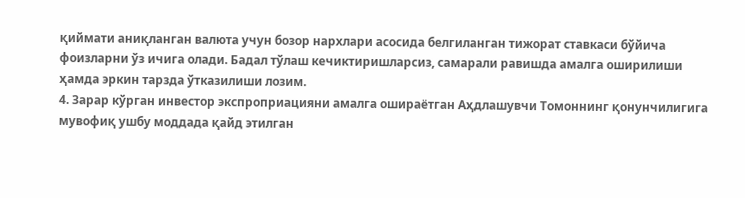қиймати аниқланган валюта учун бозор нархлари асосида белгиланган тижорат ставкаси бўйича фоизларни ўз ичига олади. Бадал тўлаш кечиктиришларсиз, самарали равишда амалга оширилиши ҳамда эркин тарзда ўтказилиши лозим.
4. Зарар кўрган инвестор экспроприацияни амалга ошираётган Аҳдлашувчи Томоннинг қонунчилигига мувофиқ ушбу моддада қайд этилган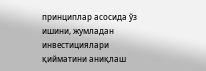принциплар асосида ўз ишини, жумладан инвестициялари қийматини аниқлаш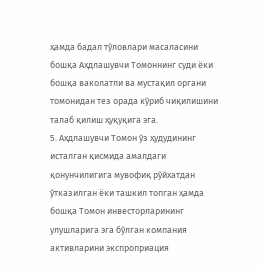ҳамда бадал тўловлари масаласини бошқа Аҳдлашувчи Томоннинг суди ёки бошқа ваколатли ва мустақил органи томонидан тез орада кўриб чиқилишини талаб қилиш ҳуқуқига эга.
5. Аҳдлашувчи Томон ўз ҳудудининг исталган қисмида амалдаги қонунчилигига мувофиқ рўйхатдан ўтказилган ёки ташкил топган ҳамда бошқа Томон инвесторларининг улушларига эга бўлган компания активларини экспроприация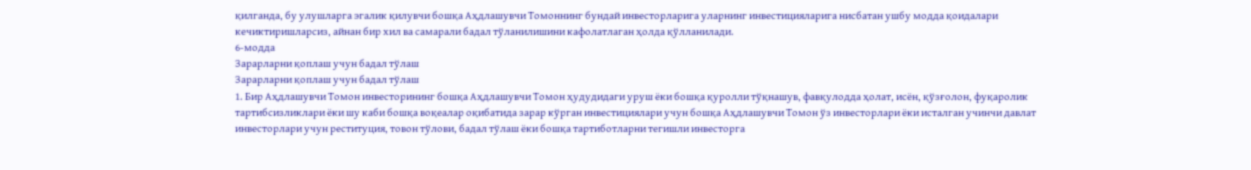қилганда, бу улушларга эгалик қилувчи бошқа Аҳдлашувчи Томоннинг бундай инвесторларига уларнинг инвестицияларига нисбатан ушбу модда қоидалари кечиктиришларсиз, айнан бир хил ва самарали бадал тўланилишини кафолатлаган ҳолда қўлланилади.
6-модда
Зарарларни қоплаш учун бадал тўлаш
Зарарларни қоплаш учун бадал тўлаш
1. Бир Аҳдлашувчи Томон инвесторининг бошқа Аҳдлашувчи Томон ҳудудидаги уруш ёки бошқа қуролли тўқнашув, фавқулодда ҳолат, исён, қўзғолон, фуқаролик тартибсизликлари ёки шу каби бошқа воқеалар оқибатида зарар кўрган инвестициялари учун бошқа Аҳдлашувчи Томон ўз инвесторлари ёки исталган учинчи давлат инвесторлари учун реституция, товон тўлови, бадал тўлаш ёки бошқа тартиботларни тегишли инвесторга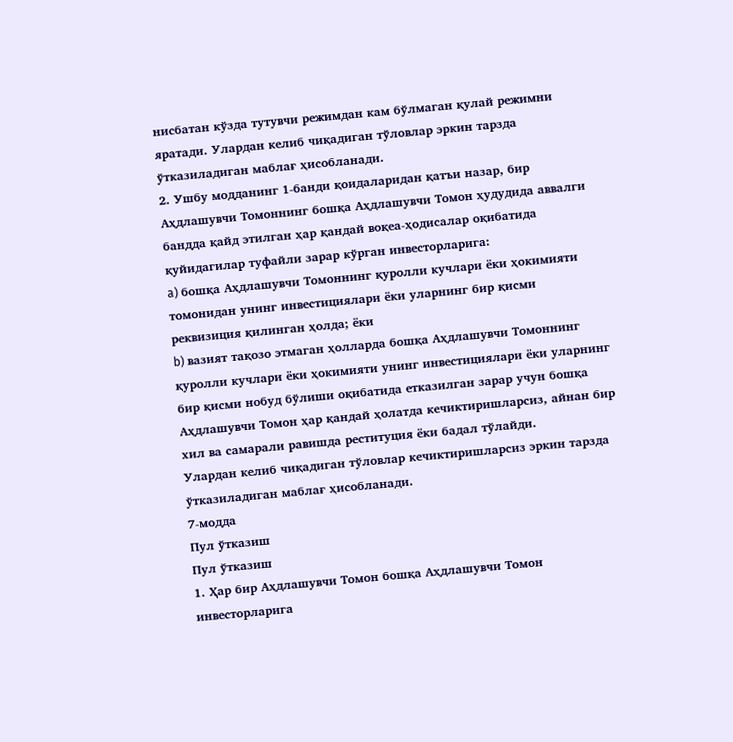нисбатан кўзда тутувчи режимдан кам бўлмаган қулай режимни яратади. Улардан келиб чиқадиган тўловлар эркин тарзда ўтказиладиган маблағ ҳисобланади.
2. Ушбу модданинг 1-банди қоидаларидан қатъи назар, бир Аҳдлашувчи Томоннинг бошқа Аҳдлашувчи Томон ҳудудида аввалги бандда қайд этилган ҳар қандай воқеа-ҳодисалар оқибатида қуйидагилар туфайли зарар кўрган инвесторларига:
a) бошқа Аҳдлашувчи Томоннинг қуролли кучлари ёки ҳокимияти томонидан унинг инвестициялари ёки уларнинг бир қисми реквизиция қилинган ҳолда; ёки
b) вазият тақозо этмаган ҳолларда бошқа Аҳдлашувчи Томоннинг қуролли кучлари ёки ҳокимияти унинг инвестициялари ёки уларнинг бир қисми нобуд бўлиши оқибатида етказилган зарар учун бошқа Аҳдлашувчи Томон ҳар қандай ҳолатда кечиктиришларсиз, айнан бир хил ва самарали равишда реституция ёки бадал тўлайди.
Улардан келиб чиқадиган тўловлар кечиктиришларсиз эркин тарзда ўтказиладиган маблағ ҳисобланади.
7-модда
Пул ўтказиш
Пул ўтказиш
1. Ҳар бир Аҳдлашувчи Томон бошқа Аҳдлашувчи Томон инвесторларига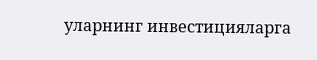уларнинг инвестицияларга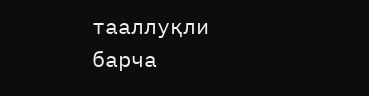тааллуқли барча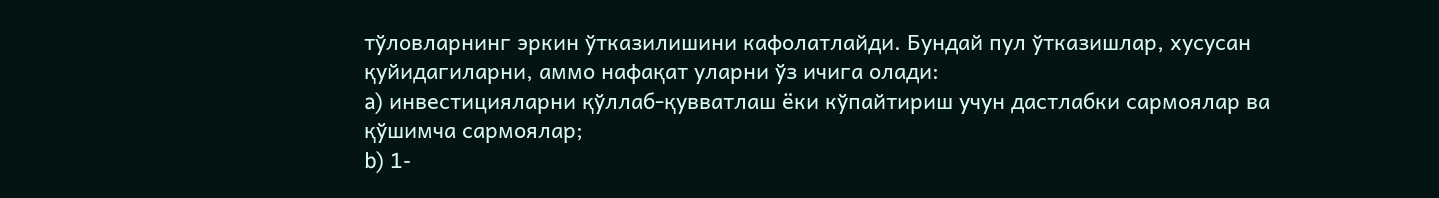тўловларнинг эркин ўтказилишини кафолатлайди. Бундай пул ўтказишлар, хусусан қуйидагиларни, аммо нафақат уларни ўз ичига олади:
a) инвестицияларни қўллаб-қувватлаш ёки кўпайтириш учун дастлабки сармоялар ва қўшимча сармоялар;
b) 1-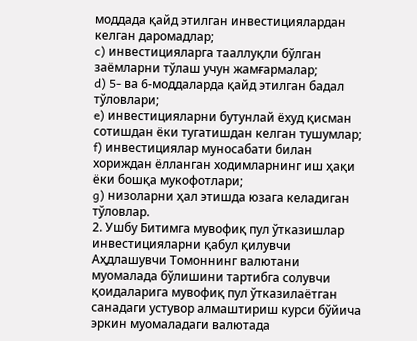моддада қайд этилган инвестициялардан келган даромадлар;
c) инвестицияларга тааллуқли бўлган заёмларни тўлаш учун жамғармалар;
d) 5- ва 6-моддаларда қайд этилган бадал тўловлари;
e) инвестицияларни бутунлай ёхуд қисман сотишдан ёки тугатишдан келган тушумлар;
f) инвестициялар муносабати билан хориждан ёлланган ходимларнинг иш ҳақи ёки бошқа мукофотлари;
g) низоларни ҳал этишда юзага келадиган тўловлар.
2. Ушбу Битимга мувофиқ пул ўтказишлар инвестицияларни қабул қилувчи Аҳдлашувчи Томоннинг валютани муомалада бўлишини тартибга солувчи қоидаларига мувофиқ пул ўтказилаётган санадаги устувор алмаштириш курси бўйича эркин муомаладаги валютада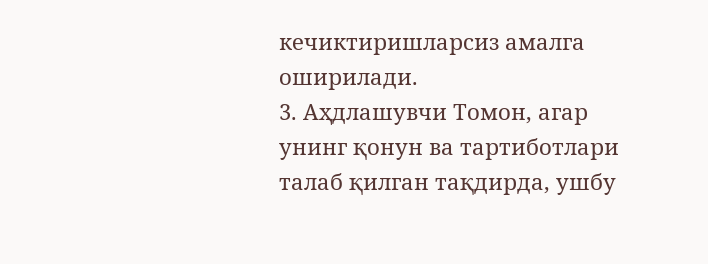кечиктиришларсиз амалга оширилади.
3. Аҳдлашувчи Томон, агар унинг қонун ва тартиботлари талаб қилган тақдирда, ушбу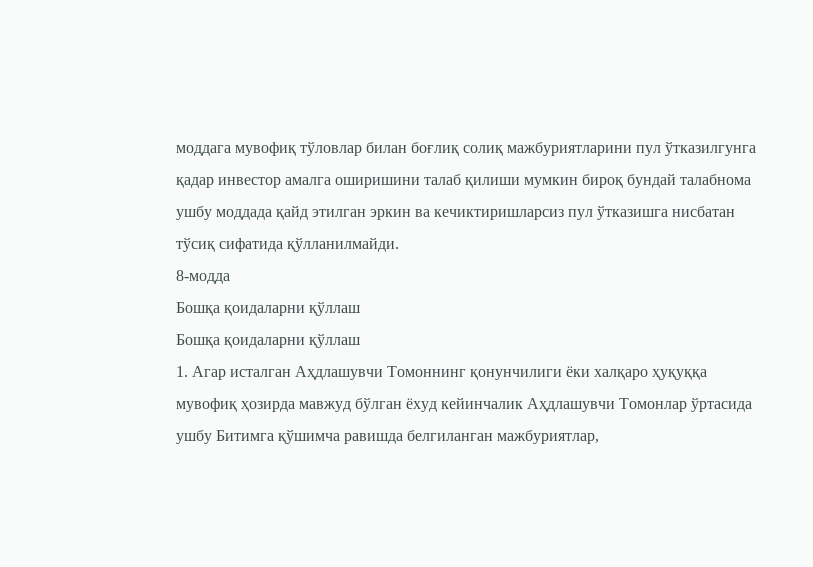моддага мувофиқ тўловлар билан боғлиқ солиқ мажбуриятларини пул ўтказилгунга қадар инвестор амалга оширишини талаб қилиши мумкин бироқ бундай талабнома ушбу моддада қайд этилган эркин ва кечиктиришларсиз пул ўтказишга нисбатан тўсиқ сифатида қўлланилмайди.
8-модда
Бошқа қоидаларни қўллаш
Бошқа қоидаларни қўллаш
1. Агар исталган Аҳдлашувчи Томоннинг қонунчилиги ёки халқаро ҳуқуққа мувофиқ ҳозирда мавжуд бўлган ёхуд кейинчалик Аҳдлашувчи Томонлар ўртасида ушбу Битимга қўшимча равишда белгиланган мажбуриятлар,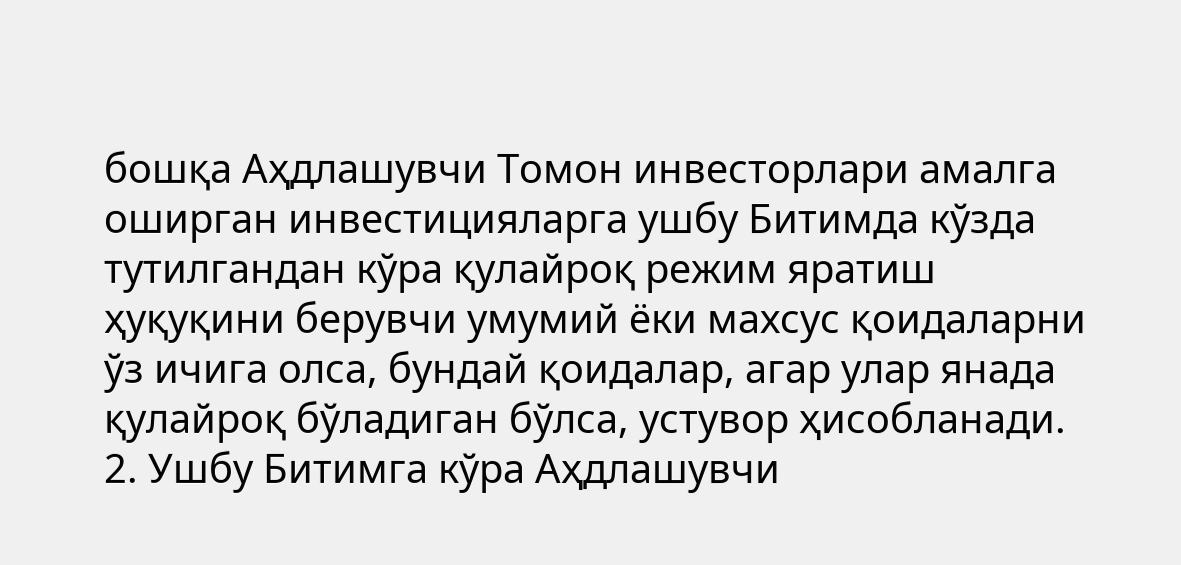бошқа Аҳдлашувчи Томон инвесторлари амалга оширган инвестицияларга ушбу Битимда кўзда тутилгандан кўра қулайроқ режим яратиш ҳуқуқини берувчи умумий ёки махсус қоидаларни ўз ичига олса, бундай қоидалар, агар улар янада қулайроқ бўладиган бўлса, устувор ҳисобланади.
2. Ушбу Битимга кўра Аҳдлашувчи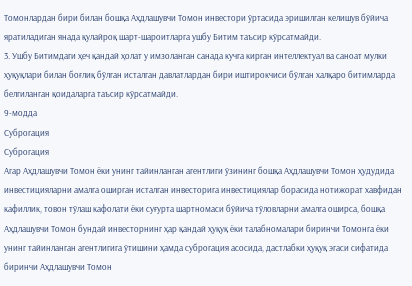Томонлардан бири билан бошқа Аҳдлашувчи Томон инвестори ўртасида эришилган келишув бўйича яратиладиган янада қулайроқ шарт-шароитларга ушбу Битим таъсир кўрсатмайди.
3. Ушбу Битимдаги ҳеч қандай ҳолат у имзоланган санада кучга кирган интеллектуал ва саноат мулки ҳуқуқлари билан боғлиқ бўлган исталган давлатлардан бири иштирокчиси бўлган халқаро битимларда белгиланган қоидаларга таъсир кўрсатмайди.
9-модда
Суброгация
Суброгация
Агар Аҳдлашувчи Томон ёки унинг тайинланган агентлиги ўзининг бошқа Аҳдлашувчи Томон ҳудудида инвестицияларни амалга оширган исталган инвесторига инвестициялар борасида нотижорат хавфидан кафиллик, товон тўлаш кафолати ёки суғурта шартномаси бўйича тўловларни амалга оширса, бошқа Аҳдлашувчи Томон бундай инвесторнинг ҳар қандай ҳуқуқ ёки талабномалари биринчи Томонга ёки унинг тайинланган агентлигига ўтишини ҳамда суброгация асосида, дастлабки ҳуқуқ эгаси сифатида биринчи Аҳдлашувчи Томон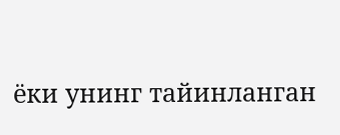ёки унинг тайинланган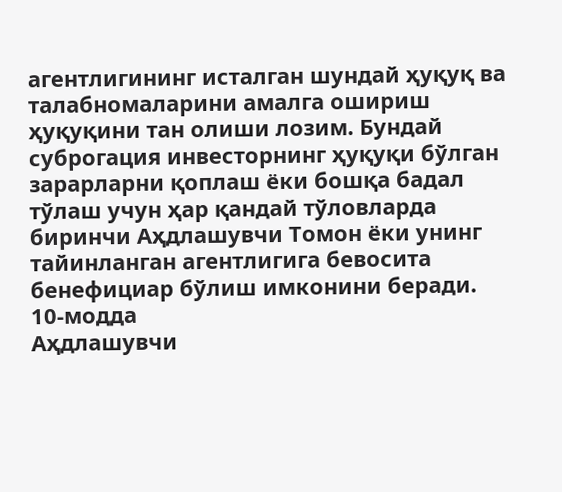агентлигининг исталган шундай ҳуқуқ ва талабномаларини амалга ошириш ҳуқуқини тан олиши лозим. Бундай суброгация инвесторнинг ҳуқуқи бўлган зарарларни қоплаш ёки бошқа бадал тўлаш учун ҳар қандай тўловларда биринчи Аҳдлашувчи Томон ёки унинг тайинланган агентлигига бевосита бенефициар бўлиш имконини беради.
10-модда
Аҳдлашувчи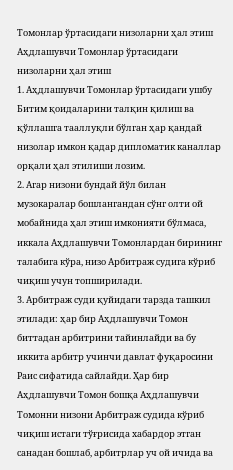Томонлар ўртасидаги низоларни ҳал этиш
Аҳдлашувчи Томонлар ўртасидаги низоларни ҳал этиш
1. Аҳдлашувчи Томонлар ўртасидаги ушбу Битим қоидаларини талқин қилиш ва қўллашга тааллуқли бўлган ҳар қандай низолар имкон қадар дипломатик каналлар орқали ҳал этилиши лозим.
2. Агар низони бундай йўл билан музокаралар бошлангандан сўнг олти ой мобайнида ҳал этиш имконияти бўлмаса, иккала Аҳдлашувчи Томонлардан бирининг талабига кўра, низо Арбитраж судига кўриб чиқиш учун топширилади.
3. Арбитраж суди қуйидаги тарзда ташкил этилади: ҳар бир Аҳдлашувчи Томон биттадан арбитрини тайинлайди ва бу иккита арбитр учинчи давлат фуқаросини Раис сифатида сайлайди. Ҳар бир Аҳдлашувчи Томон бошқа Аҳдлашувчи Томонни низони Арбитраж судида кўриб чиқиш истаги тўғрисида хабардор этган санадан бошлаб, арбитрлар уч ой ичида ва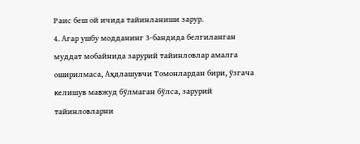Раис беш ой ичида тайинланиши зарур.
4. Агар ушбу модданинг 3-бандида белгиланган муддат мобайнида зарурий тайинловлар амалга оширилмаса, Аҳдлашувчи Томонлардан бири, ўзгача келишув мавжуд бўлмаган бўлса, зарурий тайинловларни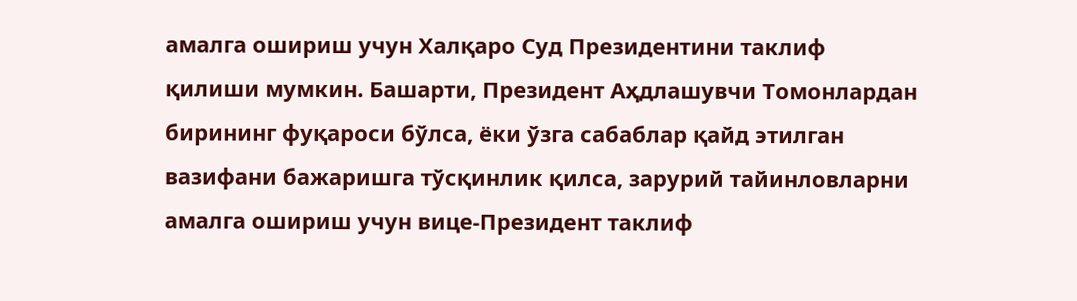амалга ошириш учун Халқаро Суд Президентини таклиф қилиши мумкин. Башарти, Президент Аҳдлашувчи Томонлардан бирининг фуқароси бўлса, ёки ўзга сабаблар қайд этилган вазифани бажаришга тўсқинлик қилса, зарурий тайинловларни амалга ошириш учун вице-Президент таклиф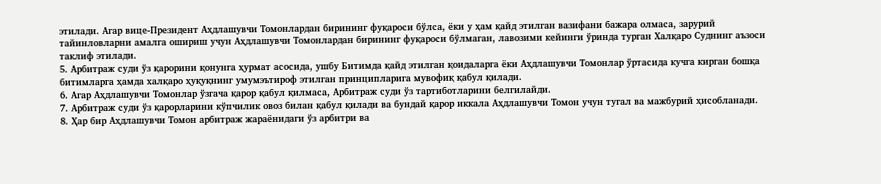этилади. Агар вице-Президент Аҳдлашувчи Томонлардан бирининг фуқароси бўлса, ёки у ҳам қайд этилган вазифани бажара олмаса, зарурий тайинловларни амалга ошириш учун Аҳдлашувчи Томонлардан бирининг фуқароси бўлмаган, лавозими кейинги ўринда турган Халқаро Суднинг аъзоси таклиф этилади.
5. Арбитраж суди ўз қарорини қонунга ҳурмат асосида, ушбу Битимда қайд этилган қоидаларга ёки Аҳдлашувчи Томонлар ўртасида кучга кирган бошқа битимларга ҳамда халқаро ҳуқуқнинг умумэътироф этилган принципларига мувофиқ қабул қилади.
6. Агар Аҳдлашувчи Томонлар ўзгача қарор қабул қилмаса, Арбитраж суди ўз тартиботларини белгилайди.
7. Арбитраж суди ўз қарорларини кўпчилик овоз билан қабул қилади ва бундай қарор иккала Аҳдлашувчи Томон учун тугал ва мажбурий ҳисобланади.
8. Ҳар бир Аҳдлашувчи Томон арбитраж жараёнидаги ўз арбитри ва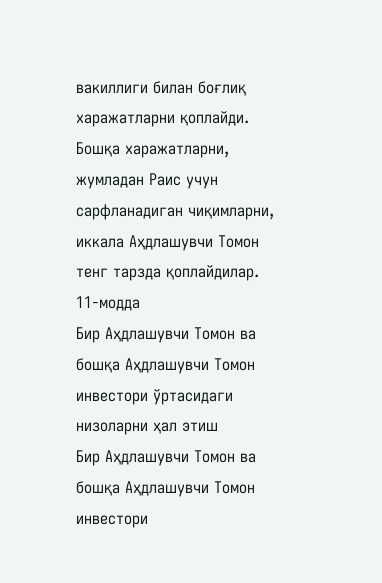вакиллиги билан боғлиқ харажатларни қоплайди. Бошқа харажатларни, жумладан Раис учун сарфланадиган чиқимларни, иккала Аҳдлашувчи Томон тенг тарзда қоплайдилар.
11-модда
Бир Аҳдлашувчи Томон ва бошқа Аҳдлашувчи Томон
инвестори ўртасидаги низоларни ҳал этиш
Бир Аҳдлашувчи Томон ва бошқа Аҳдлашувчи Томон
инвестори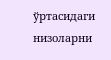ўртасидаги низоларни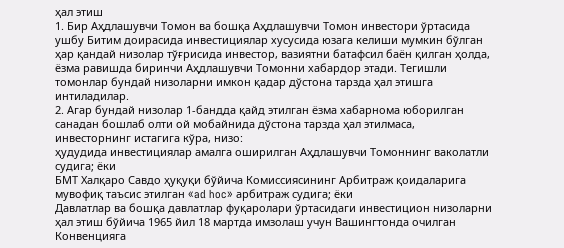ҳал этиш
1. Бир Аҳдлашувчи Томон ва бошқа Аҳдлашувчи Томон инвестори ўртасида ушбу Битим доирасида инвестициялар хусусида юзага келиши мумкин бўлган ҳар қандай низолар тўғрисида инвестор, вазиятни батафсил баён қилган ҳолда, ёзма равишда биринчи Аҳдлашувчи Томонни хабардор этади. Тегишли томонлар бундай низоларни имкон қадар дўстона тарзда ҳал этишга интиладилар.
2. Агар бундай низолар 1-бандда қайд этилган ёзма хабарнома юборилган санадан бошлаб олти ой мобайнида дўстона тарзда ҳал этилмаса, инвесторнинг истагига кўра, низо:
ҳудудида инвестициялар амалга оширилган Аҳдлашувчи Томоннинг ваколатли судига; ёки
БМТ Халқаро Савдо ҳуқуқи бўйича Комиссиясининг Арбитраж қоидаларига мувофиқ таъсис этилган «ad hoc» арбитраж судига; ёки
Давлатлар ва бошқа давлатлар фуқаролари ўртасидаги инвестицион низоларни ҳал этиш бўйича 1965 йил 18 мартда имзолаш учун Вашингтонда очилган Конвенцияга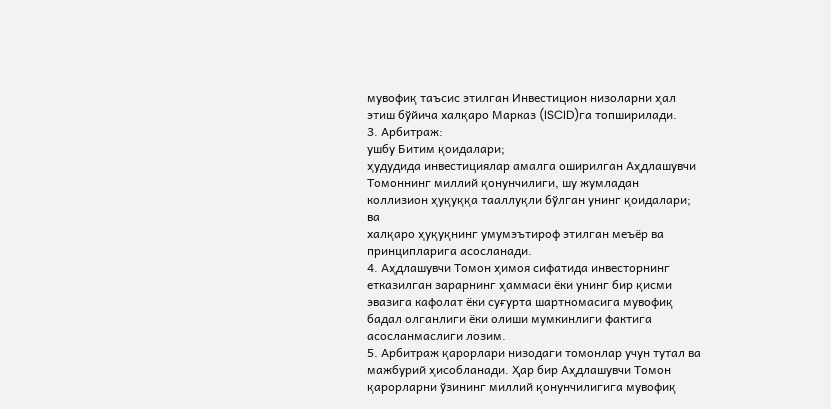мувофиқ таъсис этилган Инвестицион низоларни ҳал этиш бўйича халқаро Марказ (ISCID)га топширилади.
3. Арбитраж:
ушбу Битим қоидалари;
ҳудудида инвестициялар амалга оширилган Аҳдлашувчи Томоннинг миллий қонунчилиги, шу жумладан коллизион ҳуқуққа тааллуқли бўлган унинг қоидалари; ва
халқаро ҳуқуқнинг умумэътироф этилган меъёр ва принципларига асосланади.
4. Аҳдлашувчи Томон ҳимоя сифатида инвесторнинг етказилган зарарнинг ҳаммаси ёки унинг бир қисми эвазига кафолат ёки суғурта шартномасига мувофиқ бадал олганлиги ёки олиши мумкинлиги фактига асосланмаслиги лозим.
5. Арбитраж қарорлари низодаги томонлар учун тутал ва мажбурий ҳисобланади. Ҳар бир Аҳдлашувчи Томон қарорларни ўзининг миллий қонунчилигига мувофиқ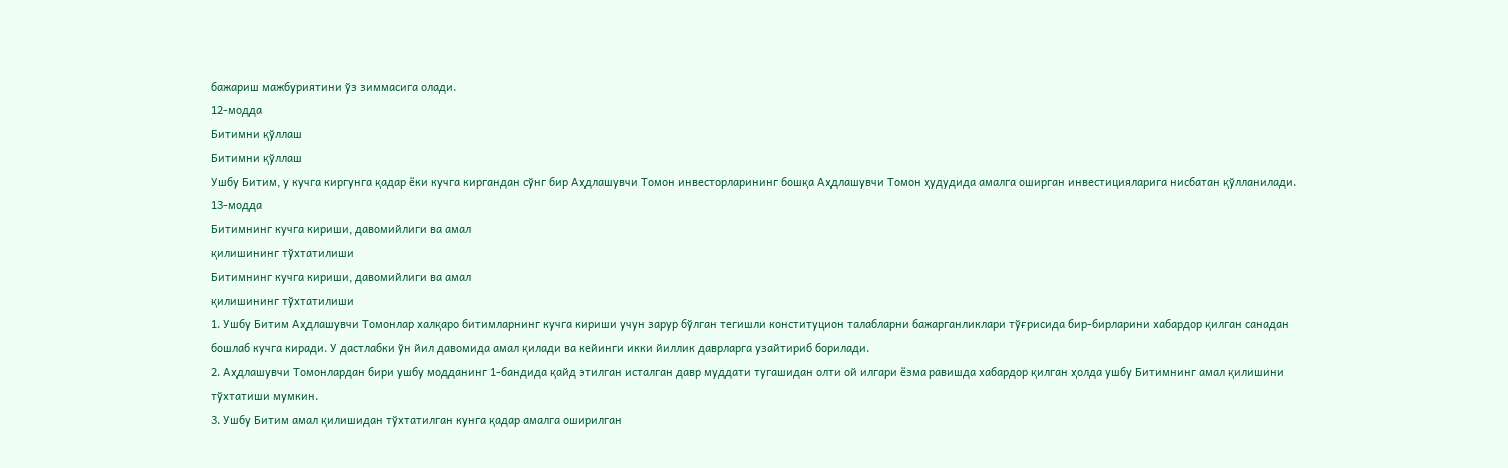бажариш мажбуриятини ўз зиммасига олади.
12-модда
Битимни қўллаш
Битимни қўллаш
Ушбу Битим, у кучга киргунга қадар ёки кучга киргандан сўнг бир Аҳдлашувчи Томон инвесторларининг бошқа Аҳдлашувчи Томон ҳудудида амалга оширган инвестицияларига нисбатан қўлланилади.
13-модда
Битимнинг кучга кириши, давомийлиги ва амал
қилишининг тўхтатилиши
Битимнинг кучга кириши, давомийлиги ва амал
қилишининг тўхтатилиши
1. Ушбу Битим Аҳдлашувчи Томонлар халқаро битимларнинг кучга кириши учун зарур бўлган тегишли конституцион талабларни бажарганликлари тўғрисида бир-бирларини хабардор қилган санадан бошлаб кучга киради. У дастлабки ўн йил давомида амал қилади ва кейинги икки йиллик даврларга узайтириб борилади.
2. Аҳдлашувчи Томонлардан бири ушбу модданинг 1-бандида қайд этилган исталган давр муддати тугашидан олти ой илгари ёзма равишда хабардор қилган ҳолда ушбу Битимнинг амал қилишини тўхтатиши мумкин.
3. Ушбу Битим амал қилишидан тўхтатилган кунга қадар амалга оширилган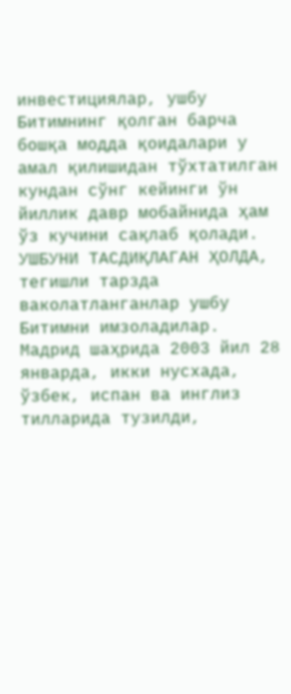инвестициялар, ушбу Битимнинг қолган барча бошқа модда қоидалари у амал қилишидан тўхтатилган кундан сўнг кейинги ўн йиллик давр мобайнида ҳам ўз кучини сақлаб қолади.
УШБУНИ ТАСДИҚЛАГАН ҲОЛДА, тегишли тарзда ваколатланганлар ушбу Битимни имзоладилар.
Мадрид шаҳрида 2003 йил 28 январда, икки нусхада, ўзбек, испан ва инглиз тилларида тузилди,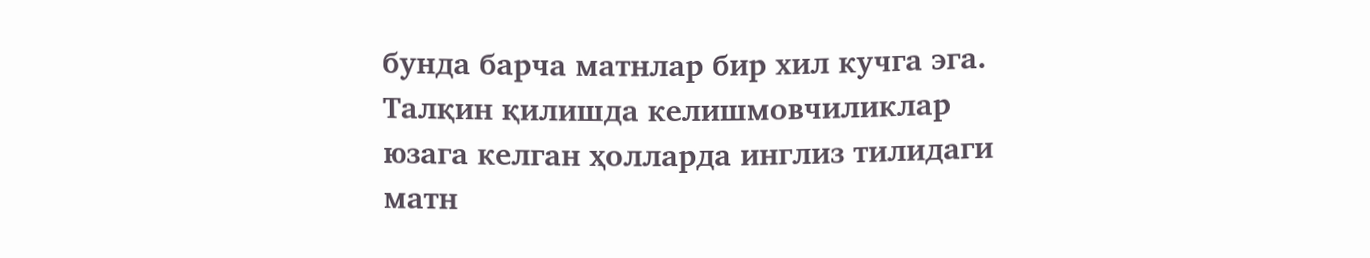бунда барча матнлар бир хил кучга эга. Талқин қилишда келишмовчиликлар юзага келган ҳолларда инглиз тилидаги матн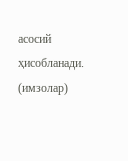асосий ҳисобланади.
(имзолар)